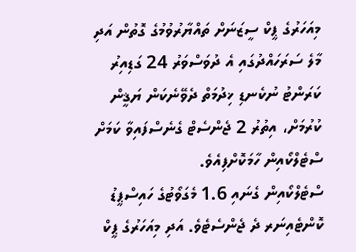މިއަހަރުގެ ޕީކް ސީޒަނަށް ތައްޔާރުވުމުގެ ގޮތުން އަދި މާލެ ސަރަހައްދުގައި އެ ދުވަސްވަރު 24 ގަޑިއިރު ކަރަންޓު ނުކެނޑި ޚިދުމަތް ދެވޭނެކަން ޔަޤީން ކުރުމަށް، އިތުރު 2 ޖެންސެޓް ގެނެސްފައިވާ ކަމަށް ސްޓެލްކޯއިން ހާމަކޮށްފިއެވެ.
ސްޓެލްކޯއިން ގެނައި 1.6 މެގަވޯޓުގެ ހައިސްޕީޑު ކޮންޓެއިނަރ ދެ ޖެންސެޓެވެ. އަދި މިއަހަރުގެ ޕީކް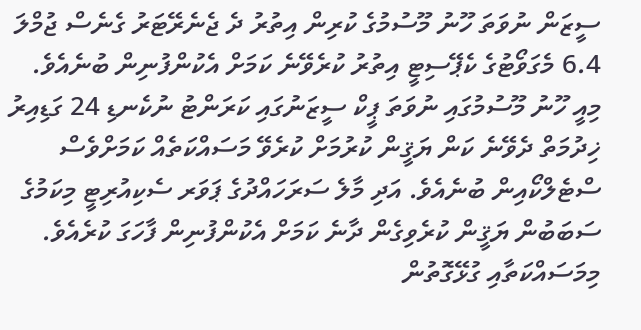ސީޒަން ނުވަތަ ހޫނު މޫސުމުގެ ކުރިން އިތުރު ދެ ޖެނެރޭޓަރު ގެނެސް ޖުމްލަ 6.4 މެގަވޯޓުގެ ކެޕޭސިޓީ އިތުރު ކުރެވޭނެ ކަމަށް އެކުންފުނިން ބުނެއެވެ.
މިއީ ހޫނު މޫސުމުގައި ނުވަތަ ޕީކް ސީޒަނުގައި ކަރަންޓު ނުކެނޑި 24 ގަޑިއިރު ޚިދުމަތް ދެވޭނެ ކަން ޔަޤީން ކުރުމަށް ކުރެވޭ މަސައްކަތެއް ކަމަށްވެސް ސްޓެލްކޯއިން ބުނެއެވެ. އަދި މާލެ ސަރަހައްދުގެ ޕަވަރ ސެކިއުރިޓީ މިކަމުގެ ސަބަބުން ޔަޤީން ކުރެވިގެން ދާނެ ކަމަށް އެކުންފުނިން ފާހަގަ ކުރެއެވެ.
މިމަސައްކަތާއި ގުޅޭގޮތުން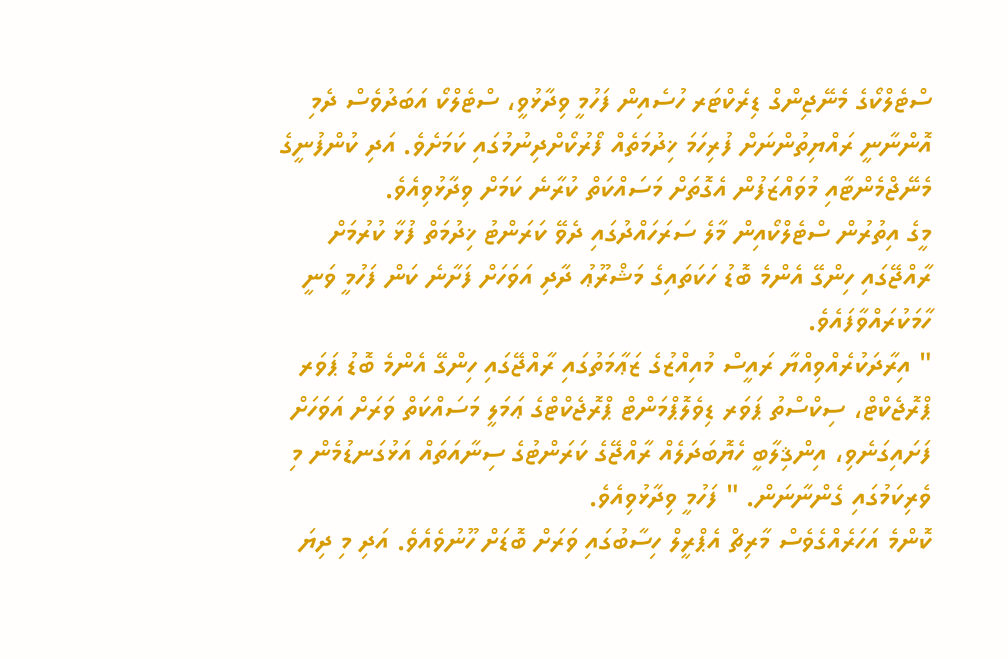ސްޓެލްކޯގެ މެނޭޖިންގް ޑިރެކްޓަރ ހުސެއިން ފަހުމީ ވިދާޅުވީ، ސްޓެލްކޯ އަބަދުވެސް ދެމި އޮންނާނީ ރައްޔިތުންނަށް ފުރިހަމަ ޚިދުމަތެއް ފޯރުކޯށްދިނުމުގައި ކަމަށެވެ. އަދި ކުންފުނީގެ މެނޭޖްމެންޓާއި މުވައްޒަފުން އެގޮތަށް މަސައްކަތް ކުރާނެ ކަމަށް ވިދާޅުވިއެވެ.
މީގެ އިތުރުން ސްޓެލްކޯއިން މާލެ ސަރަހައްދުގައި ދެވޭ ކަރަންޓު ޚިދުމަތް ފުޅާ ކުރުމަށް ރާއްޖޭގައި ހިންގޭ އެންމެ ބޮޑު ހަކަތައިގެ މަޝްރޫޢު ދާދި އަވަހަށް ފަށާނެ ކަން ފަހުމީ ވަނީ ހާމަކުރައްވާފައެވެ.
" އިރާދަކުރެއްވިއްޔާ ރައީސް މުއިއްޒުގެ ޒަޢާމަތުގައި ރާއްޖޭގައި ހިންގޭ އެންމެ ބޮޑު ޕަވަރ ޕްރޮޖެކްޓް، ސިކްސްތު ޕަވަރ ޑިވެލޮޕްމަންޓް ޕްރޮޖެކްޓްގެ ޢަމަލީ މަސައްކަތް ވަރަށް އަވަހަށް ފަށައިގަނެވި، އިންޤިލާބީ ހެޔޮބަދަލެއް ރާއްޖޭގެ ކަރަންޓުގެ ސިނާއަތައް އަޅުގަނޑުމެން މި ވެރިކަމުގައި ގެންނާނަން. " ފަހުމީ ވިދާޅުވިއެވެ.
ކޮންމެ އަހަރެއްގެވެސް މާރިޗް އެޕްރީލް ހިސާބުގައި ވަރަށް ބޮޑަށް ހޫނުވެއެވެ. އަދި މި ދިޔަ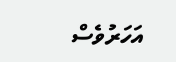އަހަރުވެސް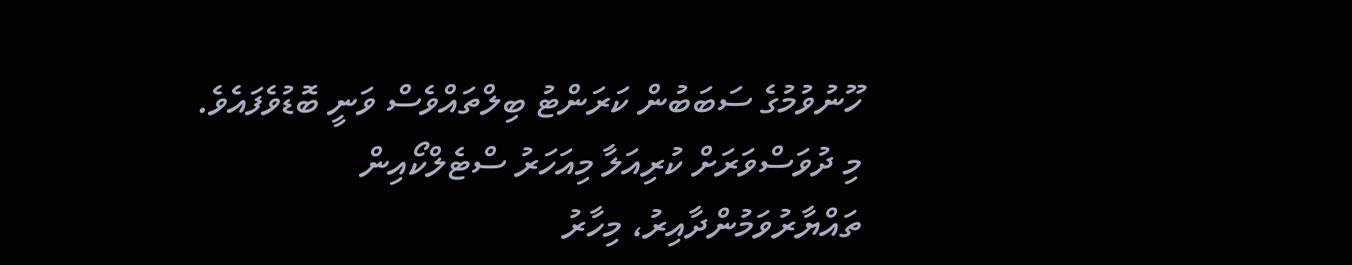ހޫނުވުމުގެ ސަބަބުން ކަރަންޓު ބިލްތައްވެސް ވަނީ ބޮޑުވެފައެވެ. މި ދުވަސްވަރަށް ކުރިއަލާ މިއަހަރު ސްޓެލްކޯއިން ތައްޔާރުވަމުންދާއިރު، މިހާރު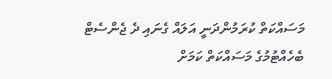މަސައްކަތް ކުރަމުންދަނީ އަލައް ގެނައި ދެ ޖެންސެޓް ބެހެއްޓުމުގެ މަސައްކަތް ކަމަށް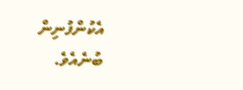އެކުންފުނިން ބުނެއެވެ.